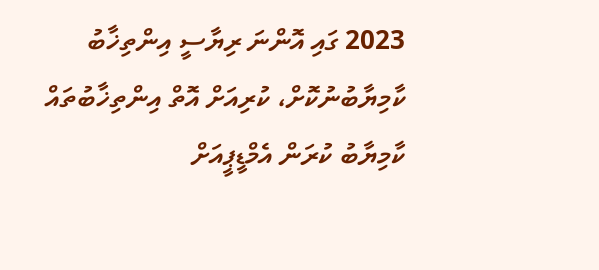2023 ގައި އޮންނަ ރިޔާސީ އިންތިޚާބު ކާމިޔާބުނުކޮށް، ކުރިއަށް އޮތް އިންތިޚާބުތައް ކާމިޔާބު ކުރަން އެމްޑީޕީއަށް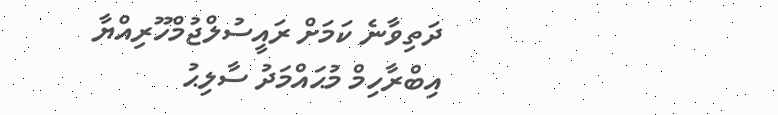ދަތިވާނެ ކަމަށް ރައީސުލްޖުމްހޫރިއްޔާ އިބްރާހިމް މުޙައްމަދު ސާލިޙު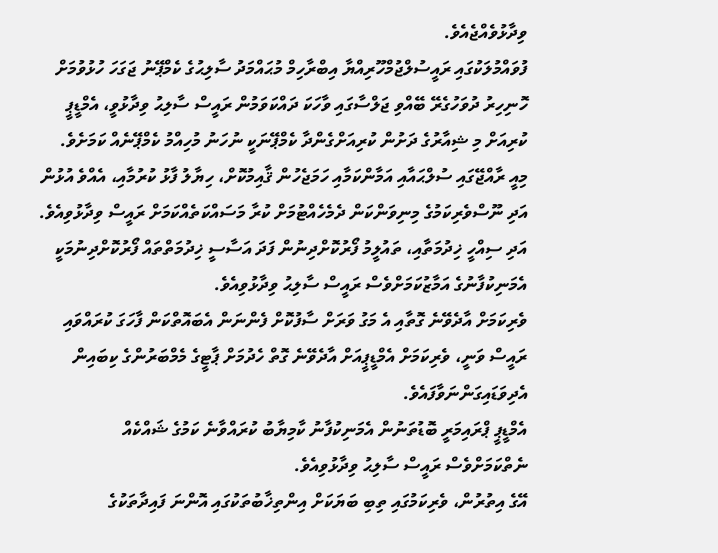ވިދާޅުވެއްޖެއެވެ.
ފުވައްމުލަކުގައި ރައީސުލްޖުމްހޫރިއްޔާ އިބްރާހިމް މުޙައްމަދު ސާލިޙުގެ ކެމްޕޭނު ޖަގަހަ ހުޅުވުމަށް ހޮނިހިރު ދުވަހުގެރޭ ބޭއްވި ޖަލްސާގައި ވާހަކަ ދައްކަވަމުން ރައީސް ސާލިޙު ވިދާޅުވީ، އެމްޑީޕީ ކުރިއަށް މި ޝިއާރުގެ ދަށުން ކުރިއަށްގެންދާ ކެމްޕޭނަކީ ނުހަނު މުހިއްމު ކެމްޕޭނެއް ކަމަށެވެ.
މިއީ ރާއްޖޭގައި ސުލްޙައާއި އަމާންކަމާއި ހަމަޖެހުން ޤާއިމުކޮށް، ހިޔާލު ފާޅު ކުރުމާއި، އެއްވެ އުޅުން އަދި ނޫސްވެރިކަމުގެ މިނިވަންކަން ދެމެހެއްޓުމަށް ކުރާ މަސައްކަތެއްކަމަށް ރައީސް ވިދާޅުވިއެވެ.
އަދި ސިއްހީ ޚިދުމަތާއި، ތައުލީމު ފޯރުކޮށްދިނުން ފަދަ އަސާސީ ޚިދުމަތްތައް ފޯރުކޮށްދިނުމަކީ އެމަނިކުފާނުގެ އަމާޒުކަމަށްވެސް ރައީސް ސާލިޙު ވިދާޅުވިއެވެ.
ވެރިކަމަށް އާދެވޭނެ ގޮތާއި އެ މަގު ވަރަށް ސާފުކޮށް ފެންނަން އެބައޮތްކަން ފާހަގަ ކުރައްވައި ރައީސް ވަނީ، ވެރިކަމަށް އެމްޑީޕީއަށް އާދެވޭނެ ގޮތް ހެދުމަށް ޕާޓީގެ މެމްބަރުންގެ ކިބައިން އެދިވަޑައިގަންނަވާފައެވެ.
އެމްޑީޕީ ޕްރައިމަރީ ބޮޑުތަނުން އެމަނިކުފާނު ކާމިޔާބު ކުރައްވާނެ ކަމުގެ ޝައްކެއް ނެތްކަމަށްވެސް ރައީސް ސާލިޙު ވިދާޅުވިއެވެ.
އޭގެ އިތުރުން، ވެރިކަމުގައި ތިބި ބަޔަކަށް އިންތިޚާބުތަކުގައި އޮންނަ ފައިދާތަކުގެ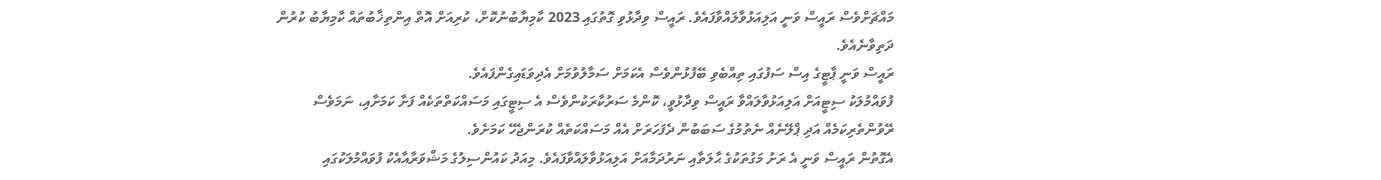މައްޗަށްވެސް ރައީސް ވަނީ އަލިއަޅުވާލައްވާފައެވެ. ރައީސް ވިދާޅުވި ގޮތުގައި 2023 ކާމިޔާބުނުކޮށް، ކުރިއަށް އޮތް އިންތިޚާބުތައް ކާމިޔާބު ކުރުން ދަތިވާނެއެވެ.
ރައީސް ވަނީ ޕާޓީގެ އިސް ސަފުގައި ތިއްބެވި ބޭފުޅުންވެސް އެކަމަށް ސަމާލުވުމަށް އެދިވަޑައިގެންފައެވެ.
ފުވައްމުލަކު ސިޓީއަށް އަލިއަޅުވާލައްވާ ރައީސް ވިދާޅުވީ، ކޮންމެ ސަރުކާރަކުންވެސް އެ ސިޓީގައި މަސައްކަތްތަކެއް ފަށާ ކަމަށާއި، ނަމަވެސް ރޭވުންތެރިކަމެއް އަދި ޕްލޭނެއް ނެތުމުގެ ސަބަބުން ދެފަހަރަށް އެއް މަސައްކަތެއް ކުރަންޖެހޭ ކަމަށެވެ.
އެގޮތުން ރައީސް ވަނީ އެ ރަށު މަގުތަކުގެ ޙާލަތާއި ނަރުދަމާއަށް އަލިއަޅުވާލައްވާފައެވެ. މިއަދު ކައުންސިލުގެ މަޝްވަރާއާއެކު ފުވައްމުލަކުގައި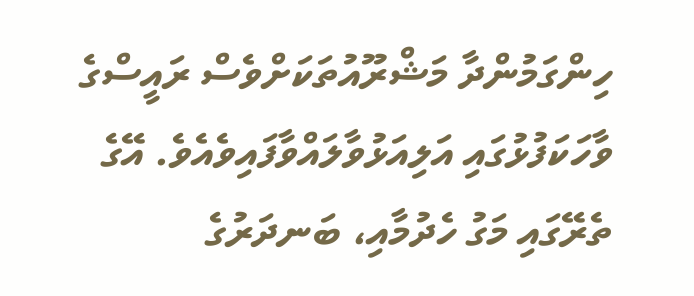ހިންގަމުންދާ މަޝްރޫއުތަކަށްވެސް ރައީސްގެ ވާހަކަފުޅުގައި އަލިއަޅުވާލައްވާފައިވެއެވެ. އޭގެ ތެރޭގައި މަގު ހެދުމާއި، ބަނދަރުގެ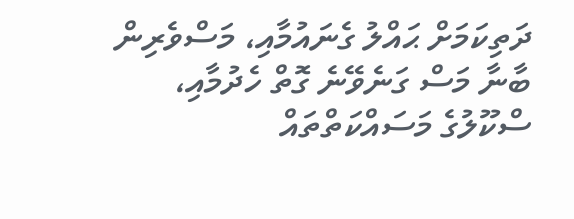ދަތިކަމަށް ޙައްލު ގެނައުމާއި، މަސްވެރިން ބާނާ މަސް ގަނެވޭނެ ގޮތް ހެދުމާއި، ސްކޫލުގެ މަސައްކަތްތައް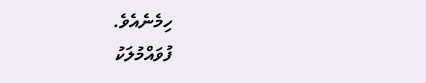ހިމެނެއެވެ.
ފުވައްމުލަކު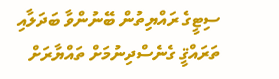ސިޓީގެ ރައްޔިތުން ބޭނުންވާ ބަދަލާއި ތަރައްޤީ ގެނެސްދިނުމަށް ތައްޔާރަށް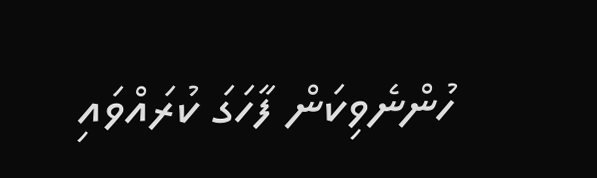ހުންނެވިކަން ފާހަގަ ކުރައްވައި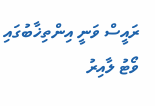ރައީސް ވަނީ އިންތިޚާބުގައި ވޯޓު ލާއިރު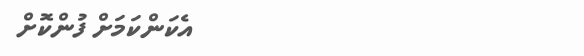އެކަންކަމަށް ފުންކޮށް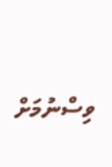ވިސްނުމަށް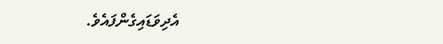އެދިވަޑައިގެންފައެވެ.